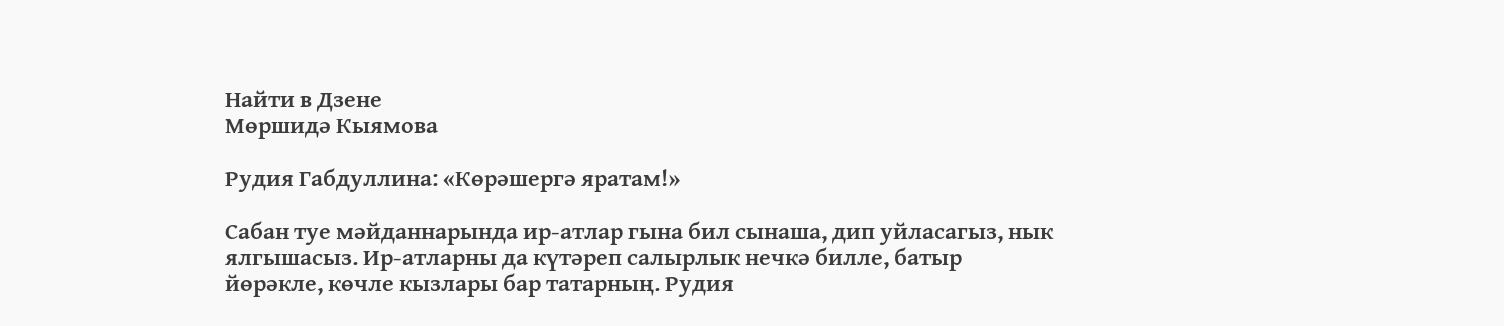Найти в Дзене
Мөршидә Кыямова

Рудия Габдуллина: «Көрәшергә яратам!»

Сабан туе мәйданнарында ир-атлар гына бил сынаша, дип уйласагыз, нык ялгышасыз. Ир-атларны да күтәреп салырлык нечкә билле, батыр йөрәкле, көчле кызлары бар татарның. Рудия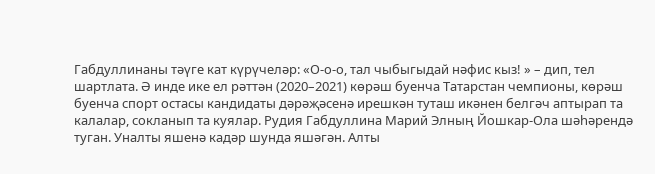Габдуллинаны тәүге кат күрүчеләр: «О-о-о, тал чыбыгыдай нәфис кыз! » – дип, тел шартлата. Ә инде ике ел рәттән (2020–2021) көрәш буенча Татарстан чемпионы, көрәш буенча спорт остасы кандидаты дәрәҗәсенә ирешкән туташ икәнен белгәч аптырап та калалар, сокланып та куялар. Рудия Габдуллина Марий Элның Йошкар-Ола шәһәрендә туган. Уналты яшенә кадәр шунда яшәгән. Алты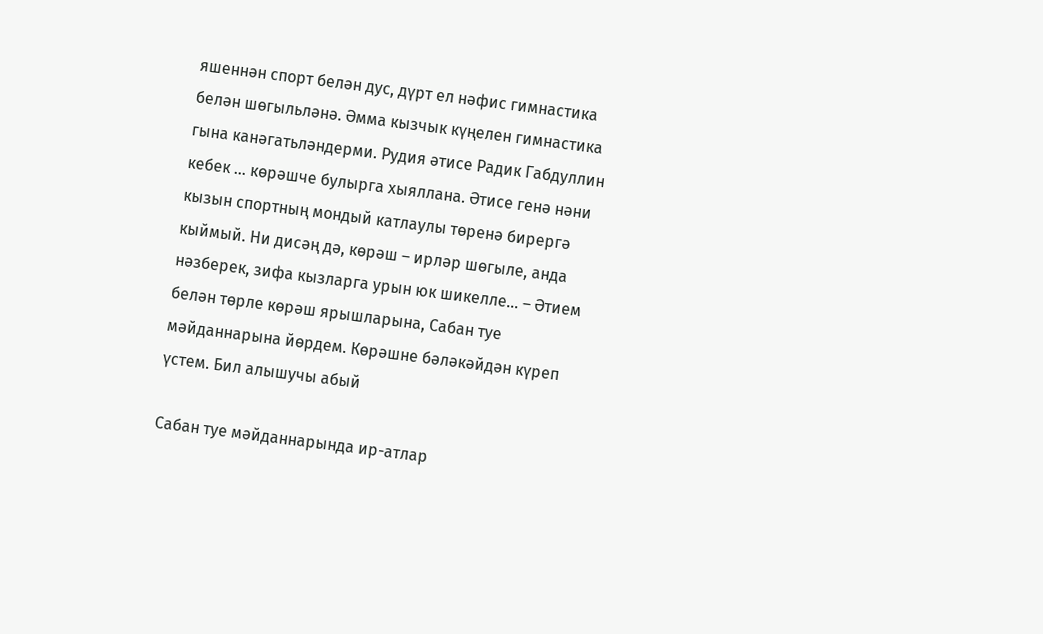яшеннән спорт белән дус, дүрт ел нәфис гимнастика белән шөгыльләнә. Әмма кызчык күңелен гимнастика гына канәгатьләндерми. Рудия әтисе Радик Габдуллин кебек ... көрәшче булырга хыяллана. Әтисе генә нәни кызын спортның мондый катлаулы төренә бирергә кыймый. Ни дисәң дә, көрәш – ирләр шөгыле, анда нәзберек, зифа кызларга урын юк шикелле... – Әтием белән төрле көрәш ярышларына, Сабан туе мәйданнарына йөрдем. Көрәшне бәләкәйдән күреп үстем. Бил алышучы абый

Сабан туе мәйданнарында ир-атлар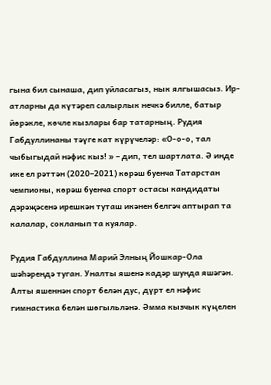гына бил сынаша, дип уйласагыз, нык ялгышасыз. Ир-атларны да күтәреп салырлык нечкә билле, батыр йөрәкле, көчле кызлары бар татарның. Рудия Габдуллинаны тәүге кат күрүчеләр: «О-о-о, тал чыбыгыдай нәфис кыз! » – дип, тел шартлата. Ә инде ике ел рәттән (2020–2021) көрәш буенча Татарстан чемпионы, көрәш буенча спорт остасы кандидаты дәрәҗәсенә ирешкән туташ икәнен белгәч аптырап та калалар, сокланып та куялар.

Рудия Габдуллина Марий Элның Йошкар-Ола шәһәрендә туган. Уналты яшенә кадәр шунда яшәгән. Алты яшеннән спорт белән дус, дүрт ел нәфис гимнастика белән шөгыльләнә. Әмма кызчык күңелен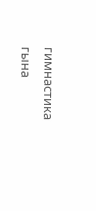гимнастика гына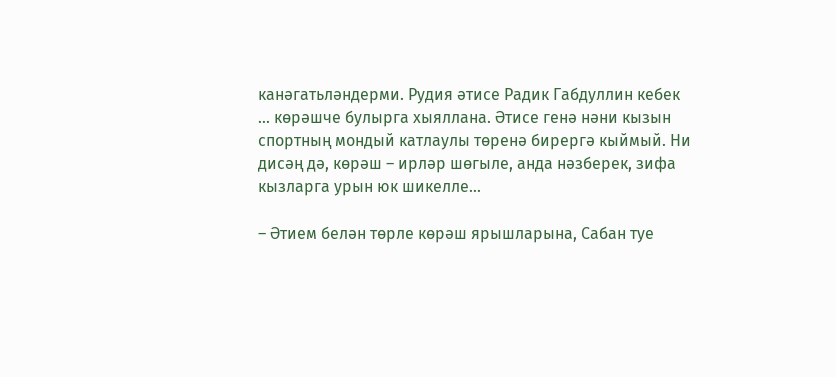канәгатьләндерми. Рудия әтисе Радик Габдуллин кебек ... көрәшче булырга хыяллана. Әтисе генә нәни кызын спортның мондый катлаулы төренә бирергә кыймый. Ни дисәң дә, көрәш – ирләр шөгыле, анда нәзберек, зифа кызларга урын юк шикелле...

– Әтием белән төрле көрәш ярышларына, Сабан туе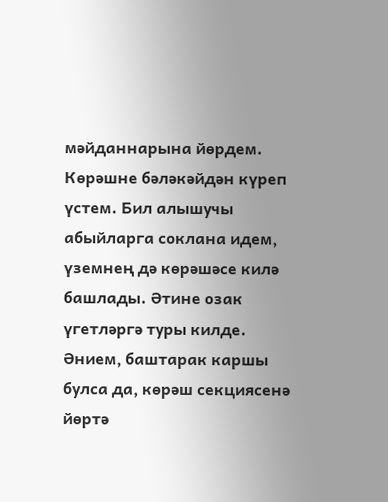мәйданнарына йөрдем. Көрәшне бәләкәйдән күреп үстем. Бил алышучы абыйларга соклана идем, үземнең дә көрәшәсе килә башлады. Әтине озак үгетләргә туры килде. Әнием, баштарак каршы булса да, көрәш секциясенә йөртә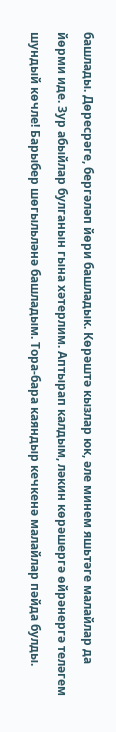башлады. Дөресрәге, бергәләп йөри башладык. Көрәштә кызлар юк, әле минем яшьтәге малайлар да йөрми иде. Зур абыйлар булганын гына хәтерлим. Аптырап калдым, ләкин көрәшергә өйрәнергә теләгем шундый көчле! Барыбер шөгыльләнә башладым. Тора-бара каяндыр кечкенә малайлар пәйда булды.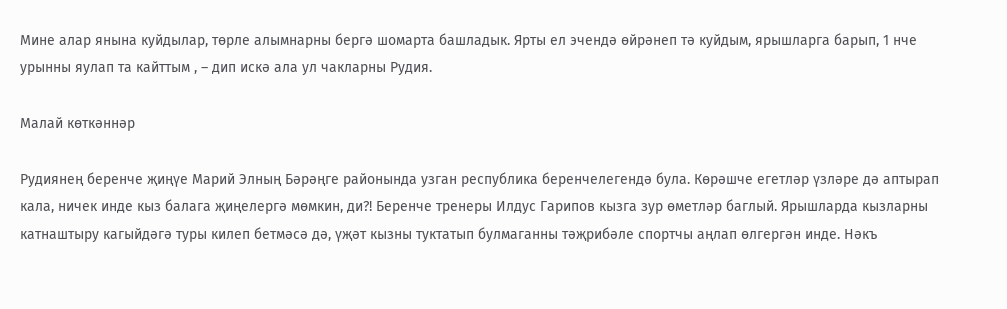Мине алар янына куйдылар, төрле алымнарны бергә шомарта башладык. Ярты ел эчендә өйрәнеп тә куйдым, ярышларга барып, 1 нче урынны яулап та кайттым , – дип искә ала ул чакларны Рудия.

Малай көткәннәр

Рудиянең беренче җиңүе Марий Элның Бәрәңге районында узган республика беренчелегендә була. Көрәшче егетләр үзләре дә аптырап кала, ничек инде кыз балага җиңелергә мөмкин, ди?! Беренче тренеры Илдус Гарипов кызга зур өметләр баглый. Ярышларда кызларны катнаштыру кагыйдәгә туры килеп бетмәсә дә, үҗәт кызны туктатып булмаганны тәҗрибәле спортчы аңлап өлгергән инде. Нәкъ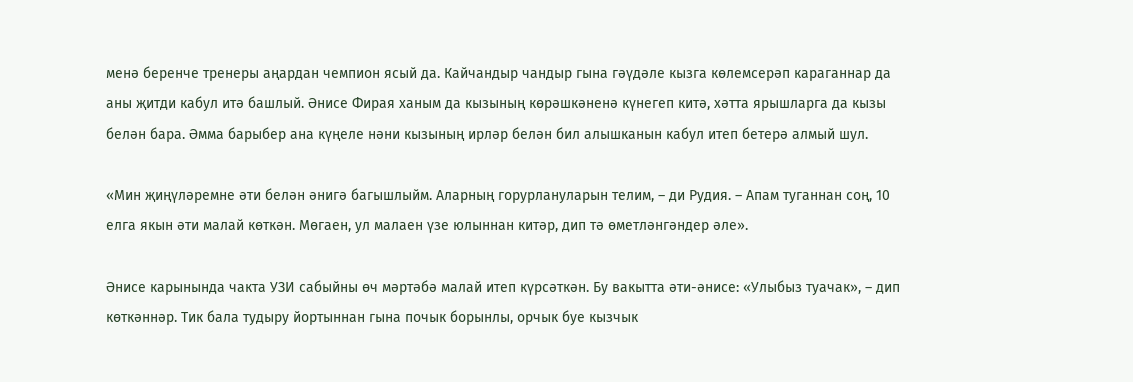менә беренче тренеры аңардан чемпион ясый да. Кайчандыр чандыр гына гәүдәле кызга көлемсерәп караганнар да аны җитди кабул итә башлый. Әнисе Фирая ханым да кызының көрәшкәненә күнегеп китә, хәтта ярышларга да кызы белән бара. Әмма барыбер ана күңеле нәни кызының ирләр белән бил алышканын кабул итеп бетерә алмый шул.

«Мин җиңүләремне әти белән әнигә багышлыйм. Аларның горурлануларын телим, – ди Рудия. – Апам туганнан соң, 10 елга якын әти малай көткән. Мөгаен, ул малаен үзе юлыннан китәр, дип тә өметләнгәндер әле».

Әнисе карынында чакта УЗИ сабыйны өч мәртәбә малай итеп күрсәткән. Бу вакытта әти-әнисе: «Улыбыз туачак», – дип көткәннәр. Тик бала тудыру йортыннан гына почык борынлы, орчык буе кызчык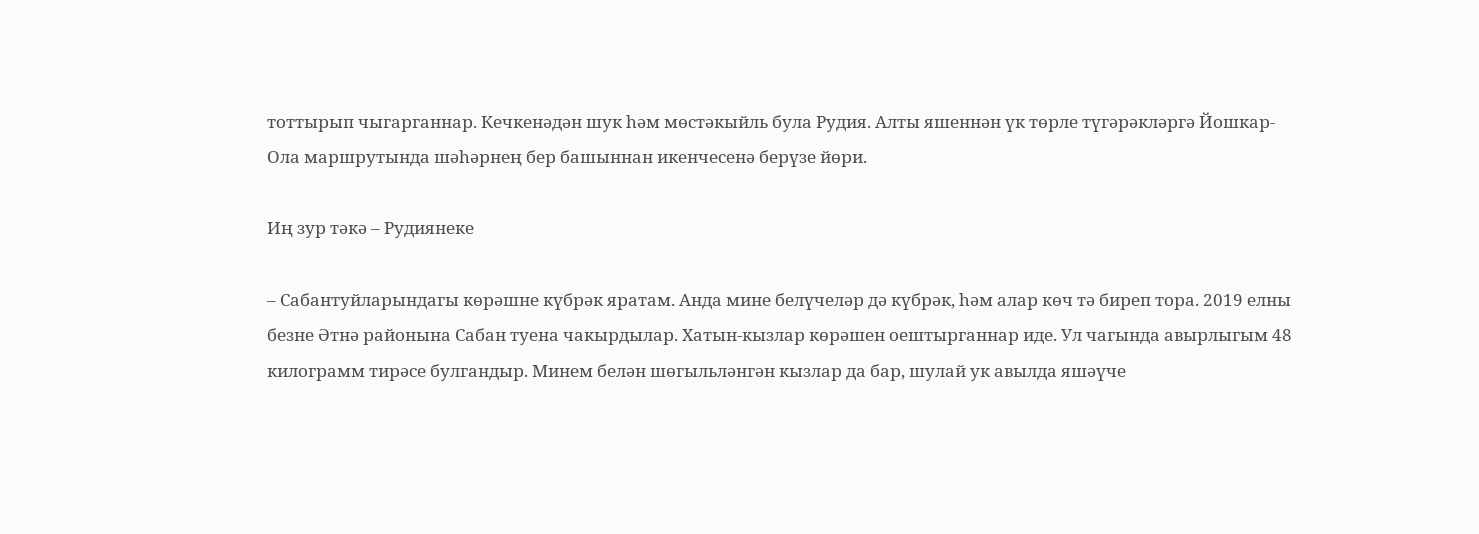тоттырып чыгарганнар. Кечкенәдән шук һәм мөстәкыйль була Рудия. Алты яшеннән үк төрле түгәрәкләргә Йошкар-Ола маршрутында шәһәрнең бер башыннан икенчесенә берүзе йөри.

Иң зур тәкә – Рудиянеке

– Сабантуйларындагы көрәшне күбрәк яратам. Анда мине белүчеләр дә күбрәк, һәм алар көч тә биреп тора. 2019 елны безне Әтнә районына Сабан туена чакырдылар. Хатын-кызлар көрәшен оештырганнар иде. Ул чагында авырлыгым 48 килограмм тирәсе булгандыр. Минем белән шөгыльләнгән кызлар да бар, шулай ук авылда яшәүче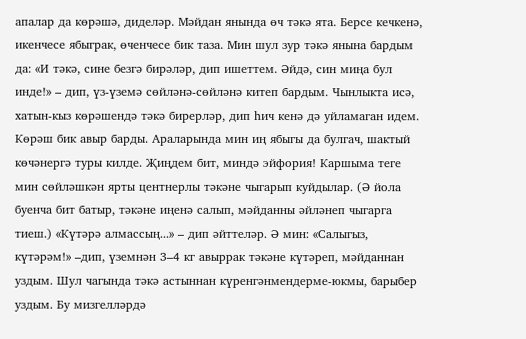апалар да көрәшә, диделәр. Мәйдан янында өч тәкә ята. Берсе кечкенә, икенчесе ябыграк, өченчесе бик таза. Мин шул зур тәкә янына бардым да: «И тәкә, сине безгә бирәләр, дип ишеттем. Әйдә, син миңа бул инде!» – дип, үз-үземә сөйләнә-сөйләнә китеп бардым. Чынлыкта исә, хатын-кыз көрәшендә тәкә бирерләр, дип һич кенә дә уйламаган идем. Көрәш бик авыр барды. Араларында мин иң ябыгы да булгач, шактый көчәнергә туры килде. Җиңдем бит, миндә эйфория! Каршыма теге мин сөйләшкән ярты центнерлы тәкәне чыгарып куйдылар. (Ә йола буенча бит батыр, тәкәне иңенә салып, мәйданны әйләнеп чыгарга тиеш.) «Күтәрә алмассың...» – дип әйттеләр. Ә мин: «Салыгыз, күтәрәм!» –дип, үземнән 3–4 кг авыррак тәкәне күтәреп, мәйданнан уздым. Шул чагында тәкә астыннан күренгәнмендерме-юкмы, барыбер уздым. Бу мизгелләрдә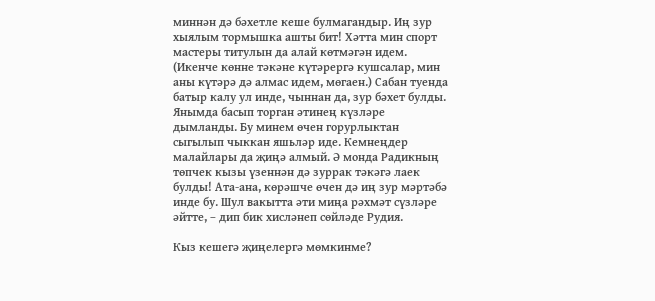миннән дә бәхетле кеше булмагандыр. Иң зур хыялым тормышка ашты бит! Хәтта мин спорт мастеры титулын да алай көтмәгән идем. (Икенче көнне тәкәне күтәрергә кушсалар, мин аны күтәрә дә алмас идем, мөгаен.) Сабан туенда батыр калу ул инде, чыннан да, зур бәхет булды. Янымда басып торган әтинең күзләре дымланды. Бу минем өчен горурлыктан сыгылып чыккан яшьләр иде. Кемнеңдер малайлары да җиңә алмый. Ә монда Радикның төпчек кызы үзеннән дә зуррак тәкәгә лаек булды! Ата-ана, көрәшче өчен дә иң зур мәртәбә инде бу. Шул вакытта әти миңа рәхмәт сүзләре әйтте, – дип бик хисләнеп сөйләде Рудия.

Кыз кешегә җиңелергә мөмкинме?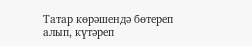Татар көрәшендә бөтереп алып, күтәреп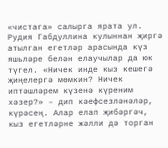«чистага» салырга ярата ул. Рудия Габдуллина кулыннан җиргә атылган егетләр арасында күз яшьләре белән елаучылар да юк түгел. «Ничек инде кыз кешегә җиңелергә мөмкин? Ничек иптәшләрем күзенә күреним хәзер?» – дип кәефсезләнәләр, күрәсең. Алар елап җибәргәч, кыз егетләрне жәлли дә торган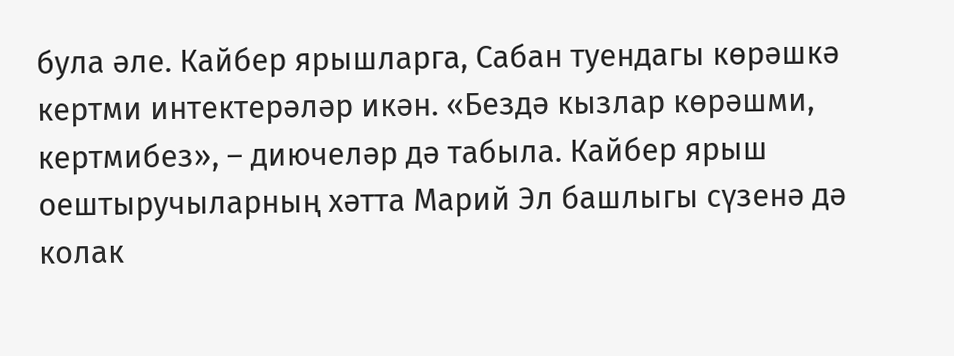була әле. Кайбер ярышларга, Сабан туендагы көрәшкә кертми интектерәләр икән. «Бездә кызлар көрәшми, кертмибез», – диючеләр дә табыла. Кайбер ярыш оештыручыларның хәтта Марий Эл башлыгы сүзенә дә колак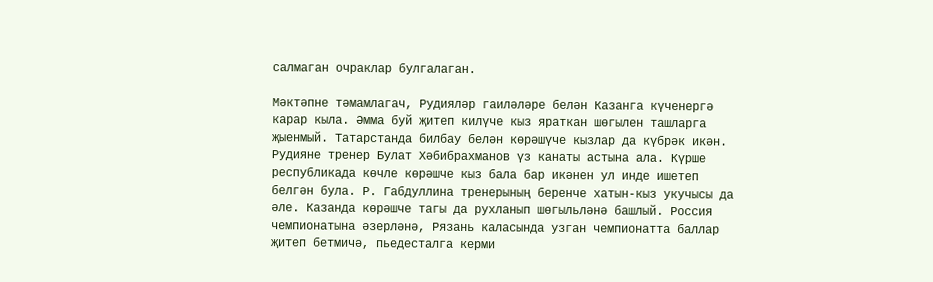салмаган очраклар булгалаган.

Мәктәпне тәмамлагач, Рудияләр гаиләләре белән Казанга күченергә карар кыла. Әмма буй җитеп килүче кыз яраткан шөгылен ташларга җыенмый. Татарстанда билбау белән көрәшүче кызлар да күбрәк икән. Рудияне тренер Булат Хәбибрахманов үз канаты астына ала. Күрше республикада көчле көрәшче кыз бала бар икәнен ул инде ишетеп белгән була. Р. Габдуллина тренерының беренче хатын-кыз укучысы да әле. Казанда көрәшче тагы да рухланып шөгыльләнә башлый. Россия чемпионатына әзерләнә, Рязань каласында узган чемпионатта баллар җитеп бетмичә, пьедесталга керми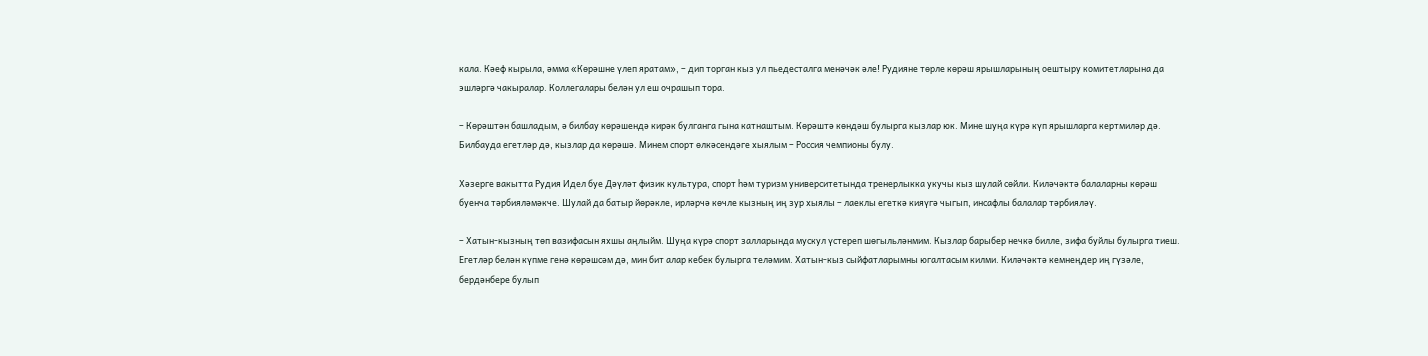кала. Кәеф кырыла, әмма «Көрәшне үлеп яратам», – дип торган кыз ул пьедесталга менәчәк әле! Рудияне төрле көрәш ярышларының оештыру комитетларына да эшләргә чакыралар. Коллегалары белән ул еш очрашып тора.

– Көрәштән башладым, ә билбау көрәшендә кирәк булганга гына катнаштым. Көрәштә көндәш булырга кызлар юк. Мине шуңа күрә күп ярышларга кертмиләр дә. Билбауда егетләр дә, кызлар да көрәшә. Минем спорт өлкәсендәге хыялым – Россия чемпионы булу.

Хәзерге вакытта Рудия Идел буе Дәүләт физик культура, спорт һәм туризм университетында тренерлыкка укучы кыз шулай сөйли. Киләчәктә балаларны көрәш буенча тәрбияләмәкче. Шулай да батыр йөрәкле, ирләрчә көчле кызның иң зур хыялы – лаеклы егеткә кияүгә чыгып, инсафлы балалар тәрбияләү.

– Хатын-кызның төп вазифасын яхшы аңлыйм. Шуңа күрә спорт залларында мускул үстереп шөгыльләнмим. Кызлар барыбер нечкә билле, зифа буйлы булырга тиеш. Егетләр белән күпме генә көрәшсәм дә, мин бит алар кебек булырга теләмим. Хатын-кыз сыйфатларымны югалтасым килми. Киләчәктә кемнеңдер иң гүзәле, бердәнбере булып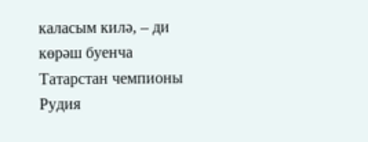каласым килә, – ди көрәш буенча Татарстан чемпионы Рудия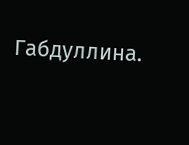Габдуллина.